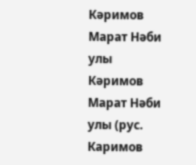Кәримов Марат Нәби улы
Кәримов Марат Нәби улы (рус. Каримов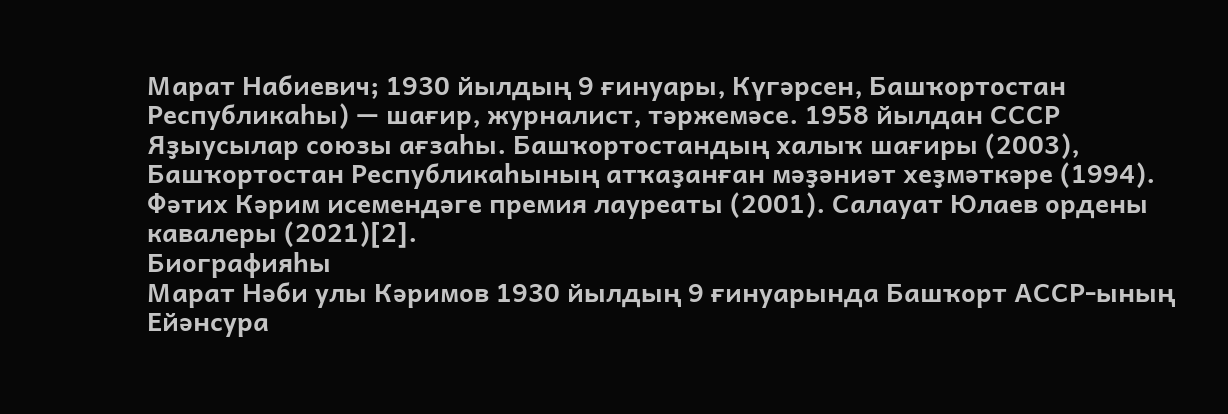Марат Набиевич; 1930 йылдың 9 ғинуары, Күгәрсен, Башҡортостан Республикаhы) — шағир, журналист, тәржемәсе. 1958 йылдан СССР Яҙыусылар союзы ағзаһы. Башҡортостандың халыҡ шағиры (2003), Башҡортостан Республикаһының атҡаҙанған мәҙәниәт хеҙмәткәре (1994). Фәтих Кәрим исемендәге премия лауреаты (2001). Салауат Юлаев ордены кавалеры (2021)[2].
Биографияһы
Марат Нәби улы Кәримов 1930 йылдың 9 ғинуарында Башҡорт АССР-ының Ейәнсура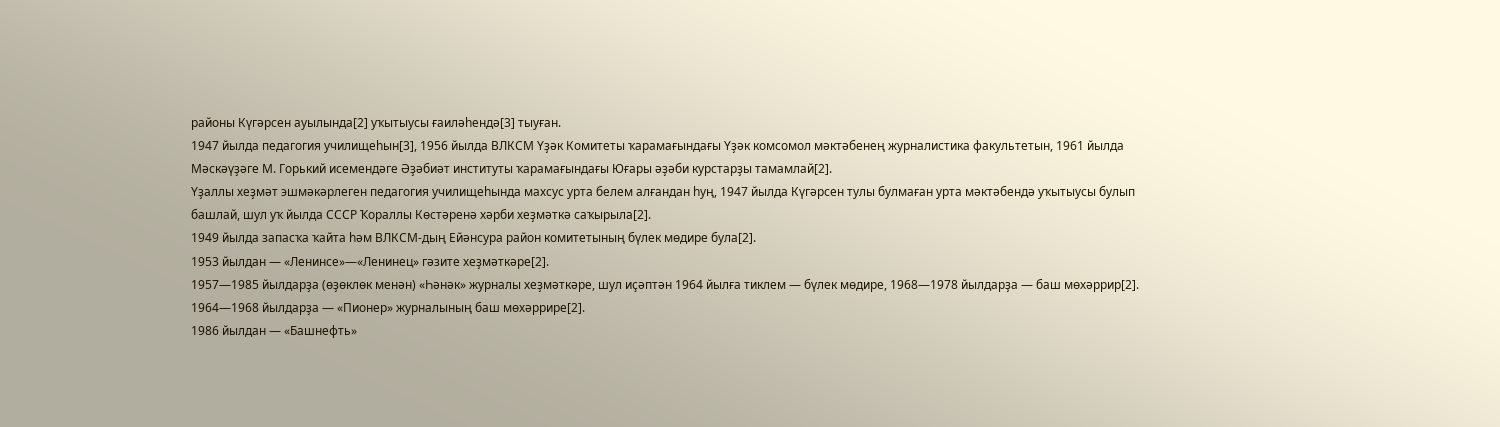районы Күгәрсен ауылында[2] уҡытыусы ғаиләһендә[3] тыуған.
1947 йылда педагогия училищеһын[3], 1956 йылда ВЛКСМ Үҙәк Комитеты ҡарамағындағы Үҙәк комсомол мәктәбенең журналистика факультетын, 1961 йылда Мәскәүҙәге М. Горький исемендәге Әҙәбиәт институты ҡарамағындағы Юғары әҙәби курстарҙы тамамлай[2].
Үҙаллы хеҙмәт эшмәкәрлеген педагогия училищеһында махсус урта белем алғандан һуң, 1947 йылда Күгәрсен тулы булмаған урта мәктәбендә уҡытыусы булып башлай, шул уҡ йылда СССР Ҡораллы Көстәренә хәрби хеҙмәткә саҡырыла[2].
1949 йылда запасҡа ҡайта һәм ВЛКСМ-дың Ейәнсура район комитетының бүлек мөдире була[2].
1953 йылдан — «Ленинсе»—«Ленинец» гәзите хеҙмәткәре[2].
1957—1985 йылдарҙа (өҙөклөк менән) «Һәнәк» журналы хеҙмәткәре, шул иҫәптән 1964 йылға тиклем — бүлек мөдире, 1968—1978 йылдарҙа — баш мөхәррир[2].
1964—1968 йылдарҙа — «Пионер» журналының баш мөхәррире[2].
1986 йылдан — «Башнефть»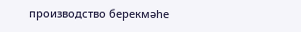производство берекмәһе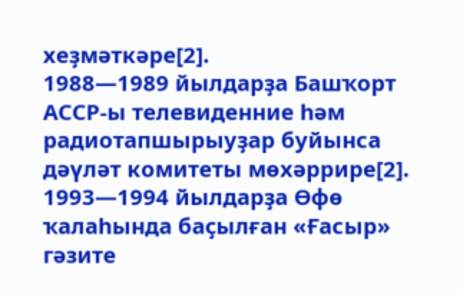хеҙмәткәре[2].
1988—1989 йылдарҙа Башҡорт АССР-ы телевиденние һәм радиотапшырыуҙар буйынса дәүләт комитеты мөхәррире[2].
1993—1994 йылдарҙа Өфө ҡалаһында баҫылған «Ғасыр» гәзите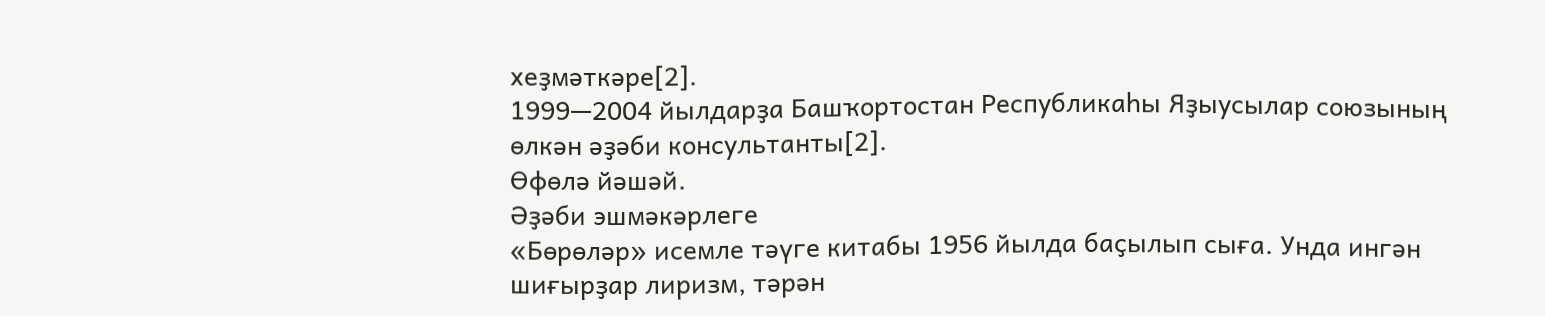хеҙмәткәре[2].
1999—2004 йылдарҙа Башҡортостан Республикаһы Яҙыусылар союзының өлкән әҙәби консультанты[2].
Өфөлә йәшәй.
Әҙәби эшмәкәрлеге
«Бөрөләр» исемле тәүге китабы 1956 йылда баҫылып сыға. Унда ингән шиғырҙар лиризм, тәрән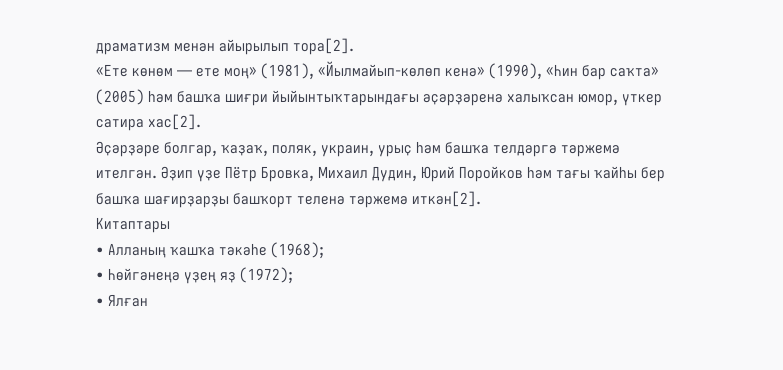драматизм менән айырылып тора[2].
«Ете көнөм — ете моң» (1981), «Йылмайып‑көлөп кенә» (1990), «Һин бар саҡта» (2005) һәм башҡа шиғри йыйынтыҡтарындағы әҫәрҙәренә халыҡсан юмор, үткер сатира хас[2].
Әҫәрҙәре болгар, ҡаҙаҡ, поляк, украин, урыҫ һәм башҡа телдәргә тәржемә ителгән. Әҙип үҙе Пётр Бровка, Михаил Дудин, Юрий Поройков һәм тағы ҡайһы бер башҡа шағирҙарҙы башҡорт теленә тәржемә иткән[2].
Китаптары
• Алланың ҡашҡа тәкәһе (1968);
• Һөйгәнеңә үҙең яҙ (1972);
• Ялған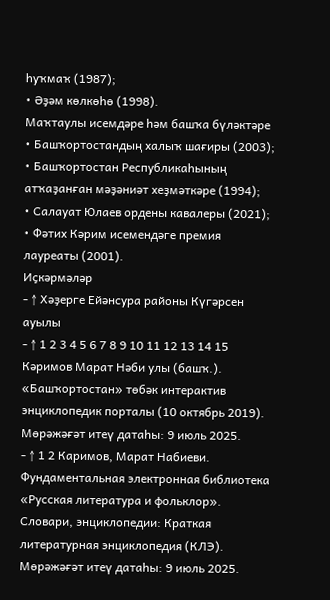һуҡмаҡ (1987);
• Әҙәм көлкөһө (1998).
Маҡтаулы исемдәре һәм башҡа бүләктәре
• Башҡортостандың халыҡ шағиры (2003);
• Башҡортостан Республикаһының атҡаҙанған мәҙәниәт хеҙмәткәре (1994);
• Салауат Юлаев ордены кавалеры (2021);
• Фәтих Кәрим исемендәге премия лауреаты (2001).
Иҫкәрмәләр
- ↑ Хәҙерге Ейәнсура районы Күгәрсен ауылы
- ↑ 1 2 3 4 5 6 7 8 9 10 11 12 13 14 15 Кәримов Марат Нәби улы (башҡ.). «Башҡортостан» төбәк интерактив энциклопедик порталы (10 октябрь 2019). Мөрәжәғәт итеү датаһы: 9 июль 2025.
- ↑ 1 2 Каримов, Марат Набиеви. Фундаментальная электронная библиотека «Русская литература и фольклор». Словари, энциклопедии: Краткая литературная энциклопедия (КЛЭ). Мөрәжәғәт итеү датаһы: 9 июль 2025.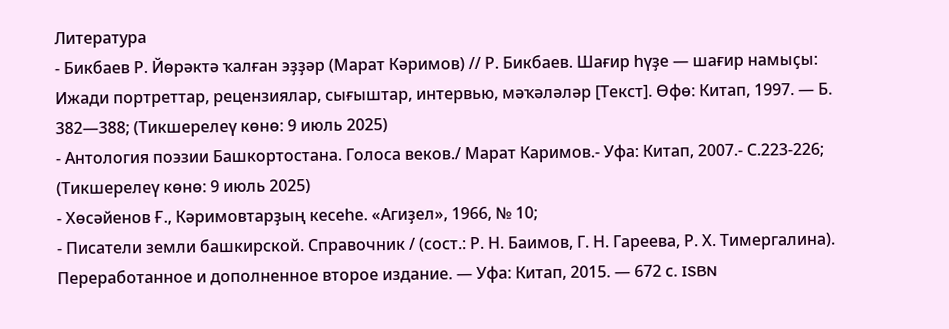Литература
- Бикбаев Р. Йөрәктә ҡалған эҙҙәр (Марат Кәримов) // Р. Бикбаев. Шағир һүҙе — шағир намыҫы: Ижади портреттар, рецензиялар, сығыштар, интервью, мәҡәләләр [Текст]. Өфө: Китап, 1997. — Б. 382—388; (Тикшерелеү көнө: 9 июль 2025)
- Антология поэзии Башкортостана. Голоса веков./ Марат Каримов.- Уфа: Китап, 2007.- С.223-226; (Тикшерелеү көнө: 9 июль 2025)
- Хөсәйенов Ғ., Кәримовтарҙың кесеһе. «Агиҙел», 1966, № 10;
- Писатели земли башкирской. Справочник / (сост.: Р. Н. Баимов, Г. Н. Гареева, Р. Х. Тимергалина). Переработанное и дополненное второе издание. — Уфа: Китап, 2015. — 672 с. ISBN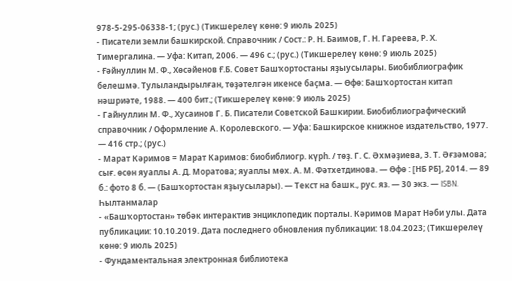978-5-295-06338-1; (рус.) (Тикшерелеү көнө: 9 июль 2025)
- Писатели земли башкирской. Справочник / Сост.: Р. Н. Баимов, Г. Н. Гареева, Р. Х. Тимергалина. — Уфа: Китап, 2006. — 496 с.; (рус.) (Тикшерелеү көнө: 9 июль 2025)
- Ғәйнуллин М. Ф., Хөсәйенов Ғ.Б. Совет Башҡортостаны яҙыусылары. Биобиблиографик белешмә. Тулыландырылған, төҙәтелгән икенсе баҫма. — Өфө: Башҡортостан китап нәшриәте, 1988. — 400 бит.; (Тикшерелеү көнө: 9 июль 2025)
- Гайнуллин М. Ф., Хусаинов Г. Б. Писатели Советской Башкирии. Биобиблиографический справочник / Оформление А. Королевского. — Уфа: Башкирское книжное издательство, 1977. — 416 стр.; (рус.)
- Марат Кәримов = Марат Каримов: биобиблиогр. күрһ. / төҙ. Г. С. Әхмәҙиева, З. Т. Әғзәмова; сығ. өсөн яуаплы А. Д. Моратова; яуаплы мөх. А. М. Фәтхетдинова. — Өфө : [НБ РБ], 2014. — 89 б.: фото 8 б. — (Башҡортостан яҙыусылары). — Текст на башк., рус. яз. — 30 экз. — ISBN.
Һылтанмалар
- «Башҡортостан» төбәк интерактив энциклопедик порталы. Кәримов Марат Нәби улы. Дата публикации: 10.10.2019. Дата последнего обновления публикации: 18.04.2023; (Тикшерелеү көнө: 9 июль 2025)
- Фундаментальная электронная библиотека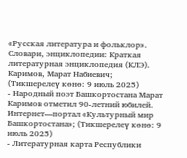«Русская литература и фольклор». Словари, энциклопедии: Краткая литературная энциклопедия (КЛЭ). Каримов, Марат Набиевич; (Тикшерелеү көнө: 9 июль 2025)
- Народный поэт Башкортостана Марат Каримов отметил 90-летний юбилей. Интернет—портал «Культурный мир Башкортостана»; (Тикшерелеү көнө: 9 июль 2025)
- Литературная карта Республики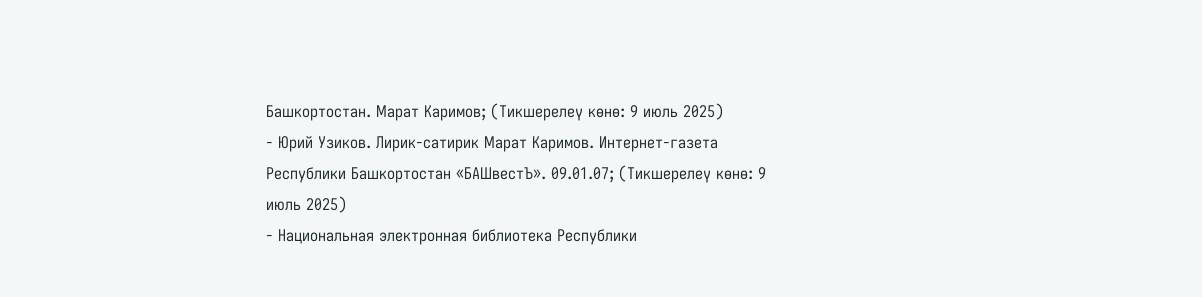Башкортостан. Марат Каримов; (Тикшерелеү көнө: 9 июль 2025)
- Юрий Узиков. Лирик-сатирик Марат Каримов. Интернет-газета Республики Башкортостан «БАШвестЪ». 09.01.07; (Тикшерелеү көнө: 9 июль 2025)
- Национальная электронная библиотека Республики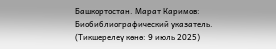Башкортостан. Марат Каримов: Биобиблиографический указатель. (Тикшерелеү көнө: 9 июль 2025)